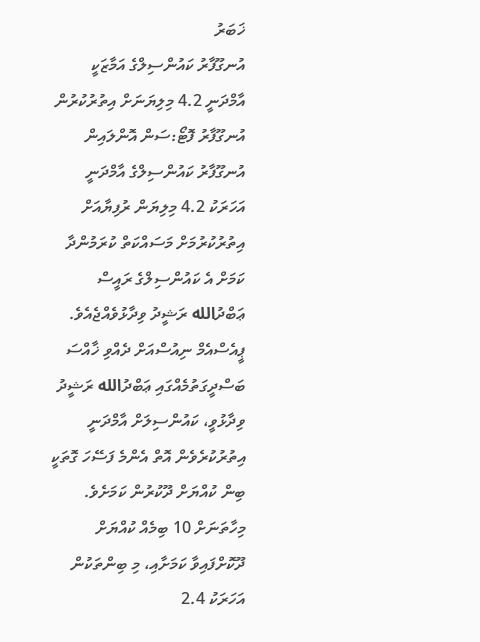ޚަބަރު
އުނގޫފާރު ކައުންސިލްގެ އަމާޒަކީ އާމްދަނީ 4.2 މިލިޔަނަށް އިތުރުކުރުން
އުނގޫފާރު ފޮޓޯ:ސަން އޮންލައިން
އުނގޫފާރު ކައުންސިލްގެ އާމްދަނީ އަހަރަކު 4.2 މިލިޔަން ރުފިޔާއަށް އިތުރުކުރުމަށް މަސައްކަތް ކުރަމުންދާ ކަމަށް އެ ކައުންސިލްގެ ރައީސް ޢަބްދުالله ރަޝީދު ވިދާޅުވެއްޖެއެވެ.
ޕީއެސްއެމް ނިއުސްއަށް ދެއްވި ޚާއްސަ ބަސްދީގަތުމެއްގައި ޢަބްދުالله ރަޝީދު ވިދާޅުވީ، ކައުންސިލަށް އާމްދަނީ އިތުރުކުރެވެން އޮތް އެންމެ ފަސޭހަ ގޮތަކީ ބިން ކުއްޔަށް ދޫކުރުން ކަމަށެވެ. މިހާތަނަށް 10 ބިމެއް ކުއްޔަށް ދޫކޮށްފައިވާ ކަމަށާއި، މި ބިންތަކުން އަހަރަކު 2.4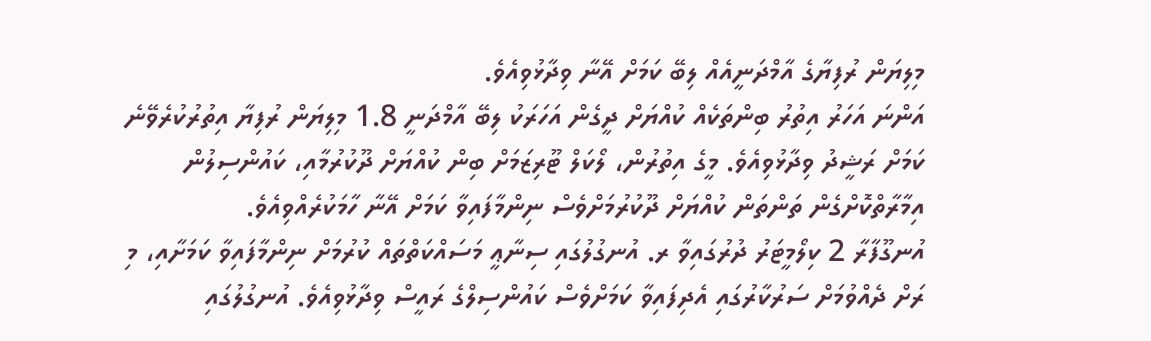މިލިޔަން ރުފިޔާގެ އާމްދަނީއެއް ލިބޭ ކަމަށް އޭނާ ވިދާޅުވިއެވެ.
އަންނަ އަހަރު އިތުރު ބިންތަކެއް ކުއްޔަށް ދީގެން އަހަރަކު ލިބޭ އާމްދަނީ 1.8 މިލިޔަން ރުފިޔާ އިތުރުކުރެވޭނެ ކަމަށް ރަޝީދު ވިދާޅުވިއެވެ. މީގެ އިތުރުން، ލޯކަލް ޓޫރިޒަމަށް ބިން ކުއްޔަށް ދޫކުރުމާއި، ކައުންސިލުން އިމާރާތްކޮށްގެން ތަންތަން ކުއްޔަށް ދޫކުރުމަށްވެސް ނިންމާފައިވާ ކަމަށް އޭނާ ހާމަކުރެއްވިއެވެ.
އުނގޫފާރާ 2 ކިލޯމީޓަރު ދުރުގައިވާ ރ. އުނގުލުގައި ސިނާޢީ މަސައްކަތްތައް ކުރުމަށް ނިންމާފައިވާ ކަމަށާއި، މި ރަށް ދެއްވުމަށް ސަރުކާރުގައި އެދިފައިވާ ކަމަށްވެސް ކައުންސިލްގެ ރައީސް ވިދާޅުވިއެވެ. އުނގުލުގައި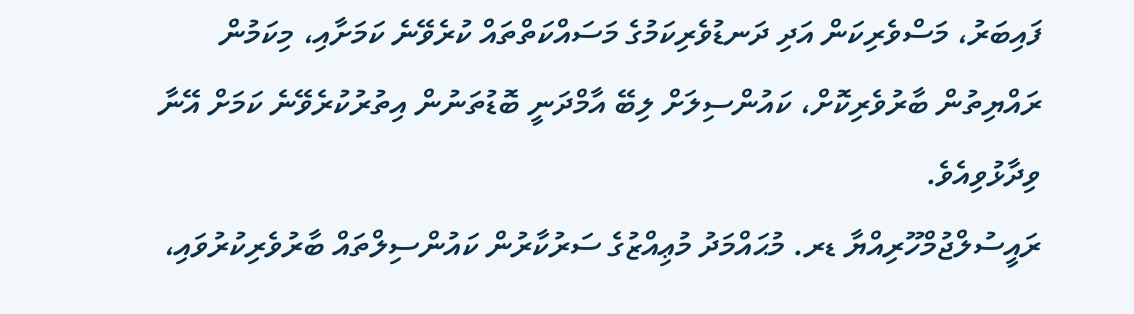ފައިބަރު، މަސްވެރިކަން އަދި ދަނޑުވެރިކަމުގެ މަސައްކަތްތައް ކުރެވޭނެ ކަމަށާއި، މިކަމުން ރައްޔިތުން ބާރުވެރިކޮށް، ކައުންސިލަށް ލިބޭ އާމްދަނީ ބޮޑުތަނުން އިތުރުކުރެވޭނެ ކަމަށް އޭނާ ވިދާޅުވިއެވެ.
ރައީސުލްޖުމްހޫރިއްޔާ ޑރ. މުޙައްމަދު މުޢިއްޒުގެ ސަރުކާރުން ކައުންސިލްތައް ބާރުވެރިކުރުވައި،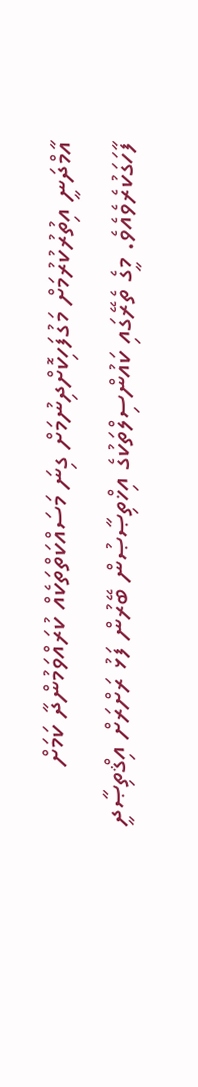އާމްދަނީ އިތުރުކުރުމަށް މަގުފަހިކޮށްދިނުމަށް ގިނަ މަސައްކަތްތަކެއް ކުރައްވަމުންދާ ކަމަށް ފާހަގަކުރެވެއެވެ. މީގެ ތެރޭގައި ކައުންސިލްތަކުގެ އިޚްތިޞާޞުން ބޭރުން ފަޅު ރަށްރަށް އިޤްތިޞާދީ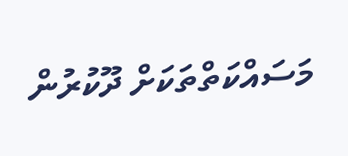މަސައްކަތްތަކަށް ދޫކުރުން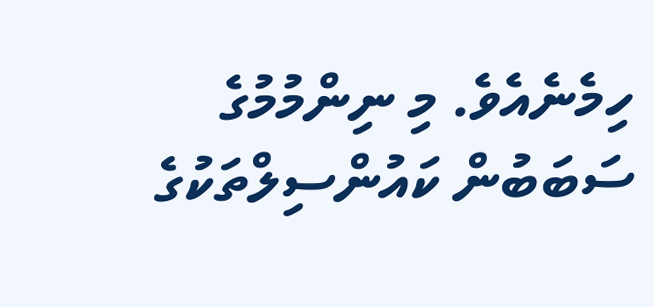ހިމެނެއެވެ. މި ނިންމުމުގެ ސަބަބުން ކައުންސިލްތަކުގެ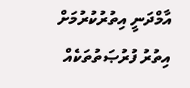އާމްދަނީ އިތުރުކުރުމަށް އިތުރު ފުރުޞަތުތަކެއް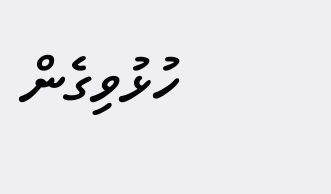ހުޅުވިގެން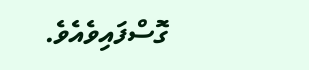ގޮސްފައިވެއެވެ.